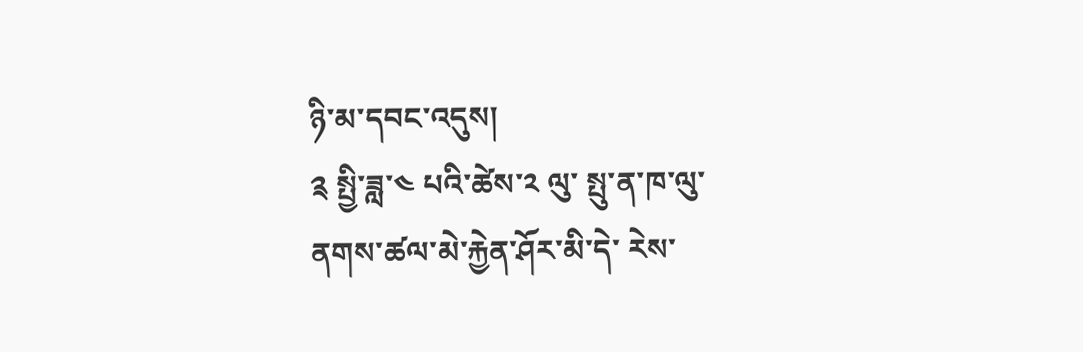ཉི་མ་དབང་འདུས།
༉ སྤྱི་ཟླ་༤ པའི་ཚེས་༢ ལུ་ སྤུ་ན་ཁ་ལུ་ ནགས་ཚལ་མེ་རྐྱེན་ཤོར་མི་དེ་ རེས་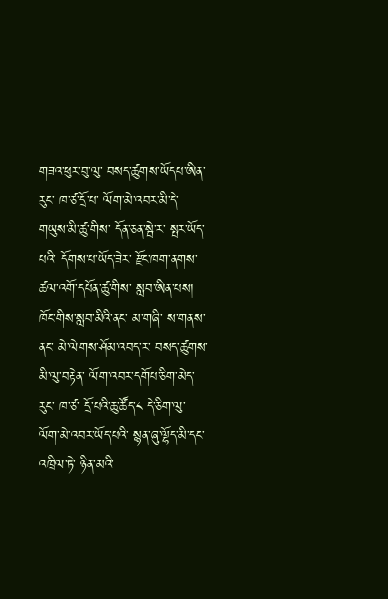གཟའ་ཕུར་བུ་ལུ་ བསད་ཚུགས་ཡོདཔ་ཨིན་རུང་ ཁ་ཙ་དྲོ་པ་ ལོག་མེ་འབར་མི་དེ་ གཡུས་མི་ཚུ་གིས་ དོན་ཅན་སྦེ་ར་ སྤར་ཡོད་པའི་ དོགས་པ་ཡོད་ཟེར་ རྫོང་ཁག་ནགས་ཚལ་འགོ་དཔོན་ཚུ་གིས་ སླབ་ཨིན་པས།
ཁོང་གིས་སླབ་མིའི་ནང་ མ་གཞི་ ས་གནས་ནང་ མེ་ལེགས་ཤོམ་འབད་ར་ བསད་ཚུགས་མི་ལུ་བརྟེན་ ལོག་འབར་དགོཔ་ཅིག་མེད་རུང་ ཁ་ཙ་ དྲོ་པའི་ཆུ་ཚོད་༨ དེ་ཅིག་ལུ་ ལོག་མེ་འབར་ཡོད་པའི་ སྙན་ཞུ་ལྷོད་མི་དང་འཁྲིལ་ཏེ་ ཉིན་མའི་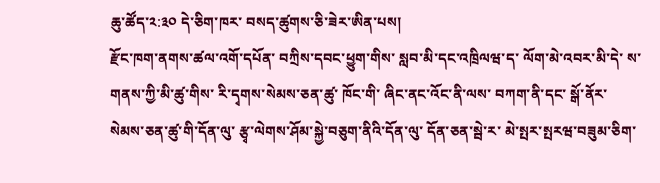ཆུ་ཚོད་༢:༣༠ དེ་ཅིག་ཁར་ བསད་ཚུགས་ཅི་ཟེར་ཨིན་པས།
རྫོང་ཁག་ནགས་ཚལ་འགོ་དཔོན་ བཀྲིས་དབང་ཕྱུག་གིས་ སླབ་མི་དང་འཁྲིལཝ་ད་ ལོག་མེ་འབར་མི་དེ་ ས་གནས་ཀྱི་མི་ཚུ་གིས་ རི་དྭགས་སེམས་ཅན་ཚུ་ ཁོང་གི་ ཞིང་ནང་འོང་ནི་ལས་ བཀག་ནི་དང་ སྒོ་ནོར་སེམས་ཅན་ཚུ་གི་དོན་ལུ་ རྩྭ་ལེགས་ཤོམ་སྐྱེ་བཅུག་ནིའི་དོན་ལུ་ དོན་ཅན་སྦེ་ར་ མེ་སྤར་སྤརཝ་བཟུམ་ཅིག་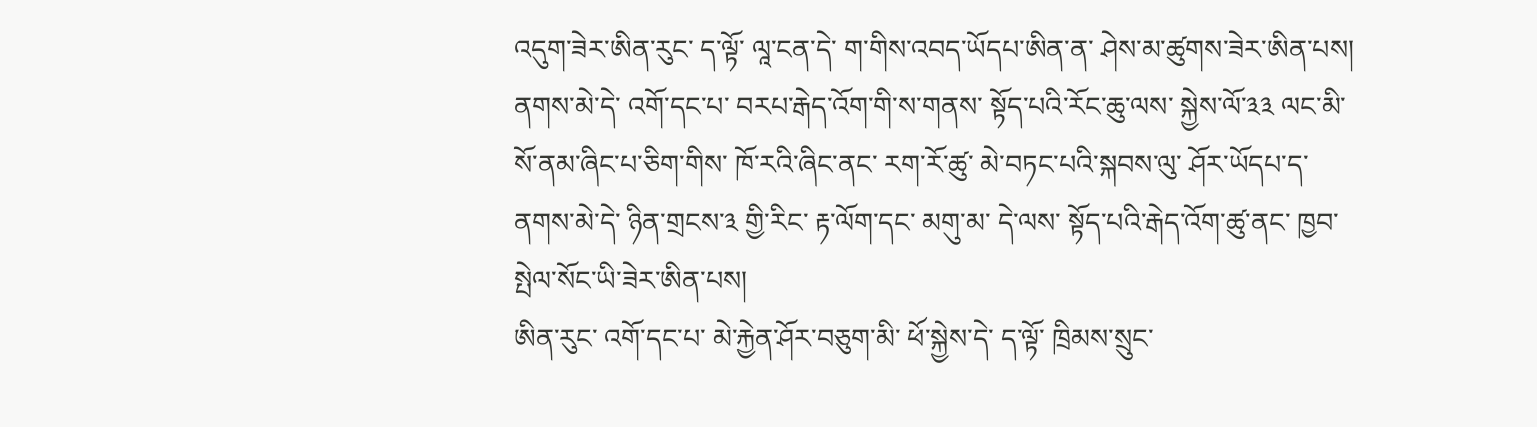འདུག་ཟེར་ཨིན་རུང་ ད་ལྟོ་ ལཱ་ངན་དེ་ ག་གིས་འབད་ཡོདཔ་ཨིན་ན་ ཤེས་མ་ཚུགས་ཟེར་ཨིན་པས།
ནགས་མེ་དེ་ འགོ་དང་པ་ བརཔ་རྒེད་འོག་གི་ས་གནས་ སྟོད་པའི་རོང་ཆུ་ལས་ སྐྱེས་ལོ་༣༣ ལང་མི་ སོ་ནམ་ཞིང་པ་ཅིག་གིས་ ཁོ་རའི་ཞིང་ནང་ རག་རོ་ཚུ་ མེ་བཏང་པའི་སྐབས་ལུ་ ཤོར་ཡོདཔ་ད་ ནགས་མེ་དེ་ ཉིན་གྲངས་༣ གྱི་རིང་ རྟ་ལོག་དང་ མགུ་མ་ དེ་ལས་ སྟོད་པའི་རྒེད་འོག་ཚུ་ནང་ ཁྱབ་སྤེལ་སོང་ཡི་ཟེར་ཨིན་པས།
ཨིན་རུང་ འགོ་དང་པ་ མེ་རྐྱེན་ཤོར་བཅུག་མི་ ཕོ་སྐྱེས་དེ་ ད་ལྟོ་ ཁྲིམས་སྲུང་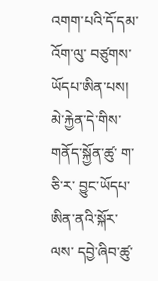འགག་པའི་དོ་དམ་འོག་ལུ་ བཙུགས་ཡོདཔ་ཨིན་པས།
མེ་རྐྱེན་དེ་གིས་ གནོད་སྐྱོན་ཚུ་ ག་ཅི་ར་ བྱུང་ཡོདཔ་ཨིན་ནའི་སྐོར་ལས་ དབྱེ་ཞིབ་ཚུ་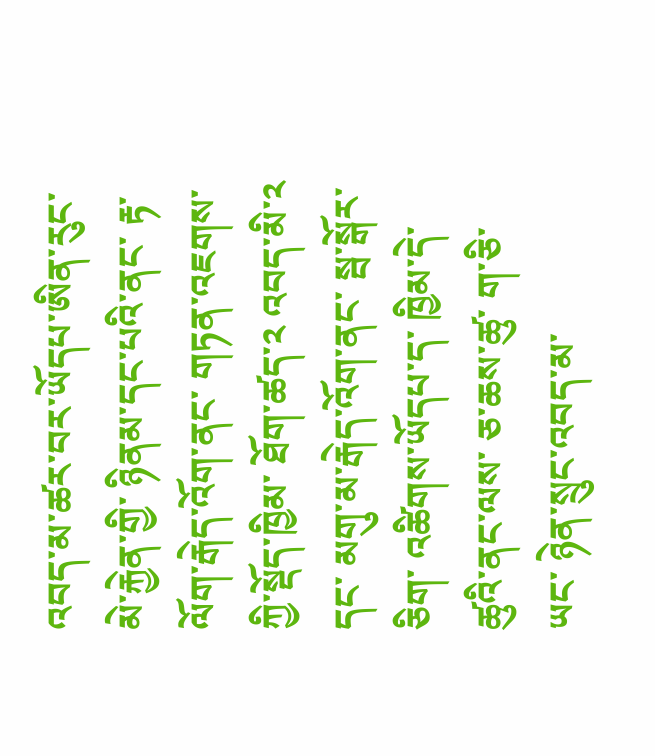འབད་མ་ཚར་བར་ཡོདཔ་ཨིན་རུང་ མེ་རྐྱེན་གྱི་ ཉིནམ་དང་པའི་ནང་ རྟ་ལོག་རྒེད་འོག་ནང་ གཏན་འཇགས་ཀྱི་སྡོད་ཁྱིམ་ ཐོག་ཚད་༢ འབད་མི་༢ དང་ མགུ་མ་རྒེད་འོག་ནང་ སྦ་སྒོར་ཅིག་ འཚིགས་ཡོདཔ་ད་ ཁྱིམ་དེ་ཚུའི་ནང་ལས་ ཅ་ཆས་ཚུ་ ག་ཅི་ཡང་ ཉེན་སྲུང་འབད་མ་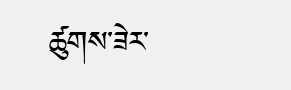ཚུགས་ཟེར་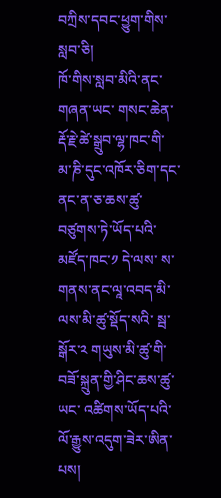བཀྲིས་དབང་ཕྱུག་གིས་སླབ་ཅི།
ཁོ་གིས་སླབ་མིའི་ནང་ གཞན་ཡང་ གསང་ཆེན་རྡོ་རྗེ་ཚེ་སྒྲུབ་ལྷ་ཁང་གི་ མ་ཎི་དུང་འཁོར་ཅིག་དང་ ནང་ན་ཅ་ཆས་ཚུ་ བཙུགས་ཏེ་ཡོད་པའི་ མཛོད་ཁང་༡ དེ་ལས་ ས་གནས་ནང་ལཱ་འབད་མི་ ལས་མི་ཚུ་སྡོད་སའི་ སྦ་སྒོར་༢ གཡུས་མི་ཚུ་གི་ བཟོ་སྐྲུན་གྱི་ཤིང་ཆས་ཚུ་ཡང་ འཚིགས་ཡོད་པའི་ ལོ་རྒྱུས་འདུག་ཟེར་ཨིན་པས།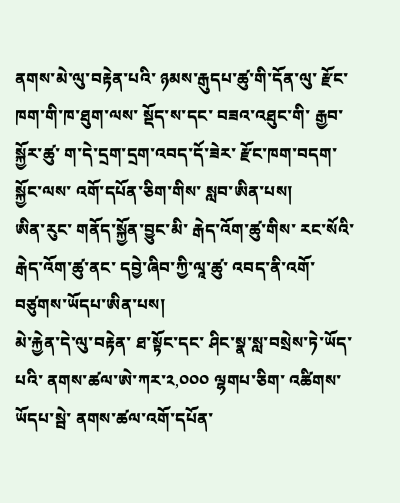ནགས་མེ་ལུ་བརྟེན་པའི་ ཉམས་རྒུདཔ་ཚུ་གི་དོན་ལུ་ རྫོང་ཁག་གི་ཁ་ཐུག་ལས་ སྡོད་ས་དང་ བཟའ་འཐུང་གི་ རྒྱབ་སྐྱོར་ཚུ་ ག་དེ་དྲག་དྲག་འབད་དོ་ཟེར་ རྫོང་ཁག་བདག་སྐྱོང་ལས་ འགོ་དཔོན་ཅིག་གིས་ སླབ་ཨིན་པས།
ཨིན་རུང་ གནོད་སྐྱོན་བྱུང་མི་ རྒེད་འོག་ཚུ་གིས་ རང་སོའི་རྒེད་འོག་ཚུ་ནང་ དབྱེ་ཞིབ་ཀྱི་ལཱ་ཚུ་ འབད་ནི་འགོ་བཙུགས་ཡོདཔ་ཨིན་པས།
མེ་རྐྱེན་དེ་ལུ་བརྟེན་ ཐ་སྟོང་དང་ ཤིང་སྣ་སླ་བསྲེས་ཏེ་ཡོད་པའི་ ནགས་ཚལ་ཨེ་ཀར་༢,༠༠༠ ལྷགཔ་ཅིག་ འཚིགས་ཡོདཔ་སྦེ་ ནགས་ཚལ་འགོ་དཔོན་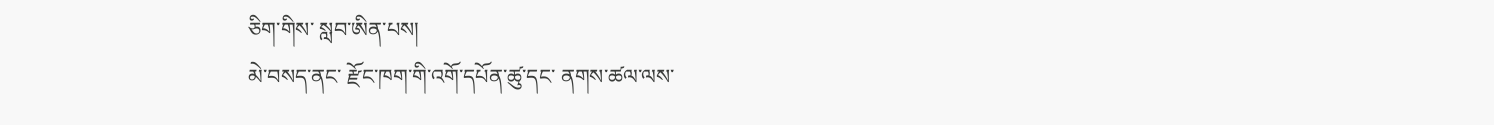ཅིག་གིས་ སླབ་ཨིན་པས།
མེ་བསད་ནང་ རྫོང་ཁག་གི་འགོ་དཔོན་ཚུ་དང་ ནགས་ཚལ་ལས་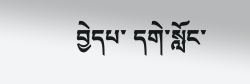བྱེདཔ་ དགེ་སློང་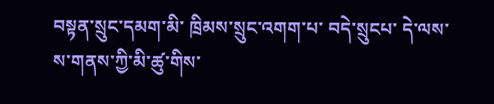བསྟན་སྲུང་དམག་མི་ ཁྲིམས་སྲུང་འགག་པ་ བདེ་སྲུངཔ་ དེ་ལས་ ས་གནས་ཀྱི་མི་ཚུ་གིས་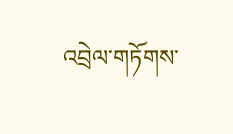འབྲེལ་གཏོགས་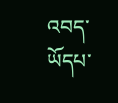འབད་ཡོདཔ་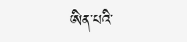ཨིན་པའི་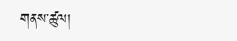གནས་ཚུལ།